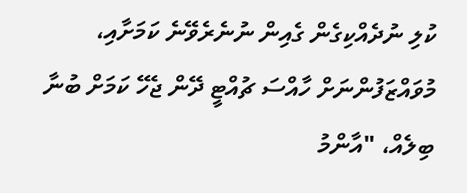ކުލި ނުދެއްކިގެން ގެއިން ނުނެރެވޭނެ ކަމަށާއި، މުވައްޒަފުންނަށް ހާއްސަ ޗުއްޓީ ދޭން ޖެހޭ ކަމަށް ބުނާ ބިލެއް، "އާންމު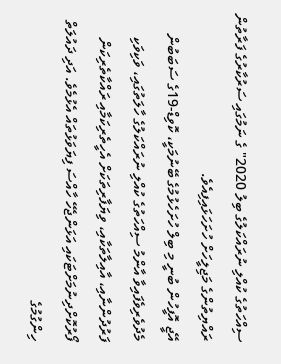ސިއްހަތުގެ ކުއްލި ނުރައްކަލުގެ ބިލު 2020" ގެ ނަމުގައި ސަރުކާރުގެ ފަރާތުން ރައްޔިތުންގެ މަޖިލީހަށް ހުށަހަޅައިފިއެވެ.
އޭޖީ އޮފީހުން ބުނީ މި ބިލް ހުށަހެޅުމުގެ ބޭނުމަކީ، ކޮވިޑް-19ގެ ސަބަބުން މެދުވެރިވެފައިވާ އާންމު ސިއްހަތުގެ ކުއްލި ނުރައްކަލުގެ ހާލަތުގައި، ވަކިވަކި ފަރުދުންނާއި، އާއިލާތަކާއި، ވިޔަފާރިތަކަށް އެހީތެރިކަމާއި ރައްކާތެރިކަން ފޯރުކޮށްދިނުމަށްޓަކައި އަޅަންޖެހޭ ހާއްސަ ފިޔަވަޅުތައް އެޅުމެވެ. އަދި ދައުލަތް ހިންގުމުގެ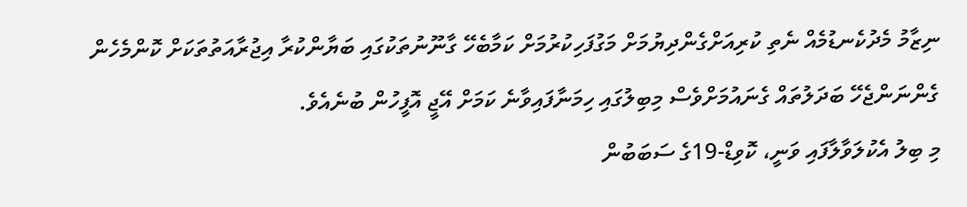ނިޒާމު މެދުކެނޑުމެއް ނެތި ކުރިއަށްގެންދިޔުމަށް މަގުފަހިކުރުމަށް ކަމާބެހޭ ގާނޫނުތަކުގައި ބަޔާންކުރާ އިޖުރާއަތުތަކަށް ކޮންމެހެން ގެންނަންޖެހޭ ބަދަލުތައް ގެނައުމަށްވެސް މިބިލުގައި ހިމަނާފައިވާނެ ކަމަށް އޭޖީ އޮފީހުން ބުނެއެވެ.
މި ބިލު އެކުލަވާލާފައި ވަނީ، ކޮވިޑް-19ގެ ސަބަބުން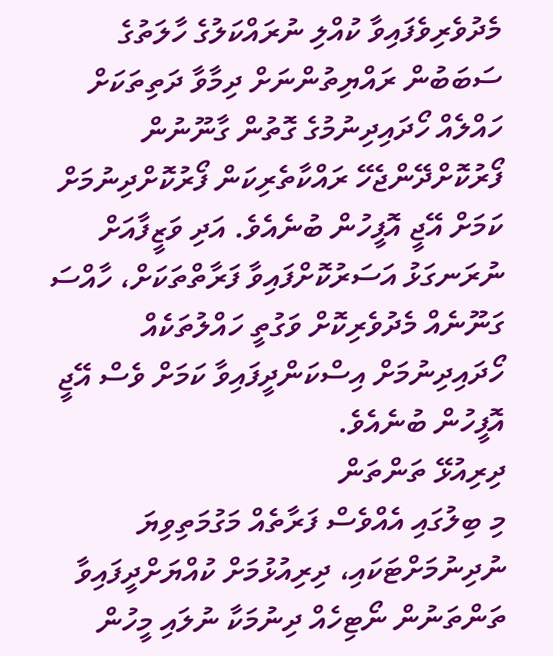މެދުވެރިވެފައިވާ ކުއްލި ނުރައްކަލުގެ ހާލަތުގެ ސަބަބުން ރައްޔިތުންނަށް ދިމާވާ ދަތިތަކަށް ހައްލެއް ހޯދައިދިނުމުގެ ގޮތުން ގާނޫނުން ފޯރުކޮށްދޭންޖެހޭ ރައްކާތެރިކަން ފޯރުކޮށްދިނުމަށް ކަމަށް އޭޖީ އޮފީހުން ބުނެއެވެ. އަދި ވަޒީފާއަށް ނުރަނގަޅު އަސަރުކޮށްފައިވާ ފަރާތްތަކަށް، ހާއްސަ ގަނޫނެއް މެދުވެރިކޮށް ވަގުތީ ހައްލުތަކެއް ހޯދައިދިނުމަށް އިސްކަންދީފައިވާ ކަމަށް ވެސް އޭޖީ އޮފީހުން ބުނެއެވެ.
ދިރިއުޅޭ ތަންތަން
މި ބިލުގައި އެއްވެސް ފަރާތެއް މަގުމަތިވިޔަ ނުދިނުމަށްޓަކައި، ދިރިއުޅުމަށް ކުއްޔަށްދީފައިވާ ތަންތަނުން ނޯޓިހެއް ދިނުމަކާ ނުލައި މީހުން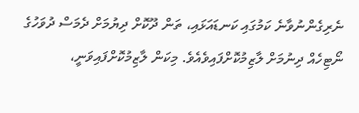ނެރިގެންނުވާނެ ކަމުގައި ކަނޑައަޅައި، ތަން ދޫކޮށް ދިޔުމަށް ދެމަސް ދުވަހުގެ ނޯޓިހެއް ދިނުމަށް ލާޒިމުކޮށްފައިވެއެވެ. މިކަން ލާޒިމުކޮށްފައިވަނީ،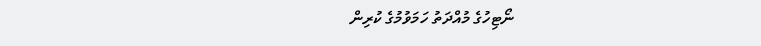ނޯޓިހުގެ މުއްދަތު ހަމަވުމުގެ ކުރިން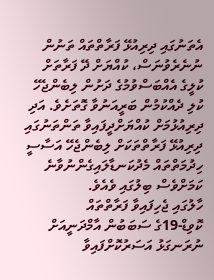އެތަނުގައި ދިރިއުޅޭ ފަރާތްތައް ތަނުން ނުނެރެވުނަސް، ކުއްޔަށް ދޭ ފަރާތަށް ކުލީގެ އެއްބަސްވުމުގެ ދަށުން ލިބެންޖެހޭ ކުލި ދެއްކުމުން ބަރީއަނުވާ ގޮތަށެވެ. އަދި ދިރިއުޅުމަށް ކުއްޔަށްދީފައިވާ ތަންތަނުގައި ދިރިއުޅޭ ފަރާތްތަކަށް ލިބެންޖެހޭ އަސާސީ ހިދުމަތްތައް މެދުކަނޑާލައިގެންނުވާނެ ކަމަށްވެސް ބިލުގައި ވެއެވެ.
ހާލުގައި ޖެހިފައިވާ ފަރާތްތައް
ކޮވިޑް-19ގެ ސަބަބުން އާމްދަނީއަށް ނުރަނގަޅު އަސަރުކޮށްފައިވާ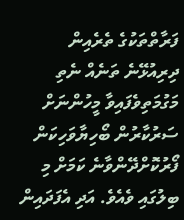ފަރާތްތަކުގެ ތެރެއިން ދިރިއުޅޭނެ ތަނެއް ނެތި މަގުމަތިވެފައިވާ މީހުންނަށް ސަރުކާރުން ބޯހިޔާވަހިކަން ފޯރުކޮށްދޭންވާނެ ކަމަށް މި ބިލުގައި ވެއެވެ. އަދި އެފަދައިން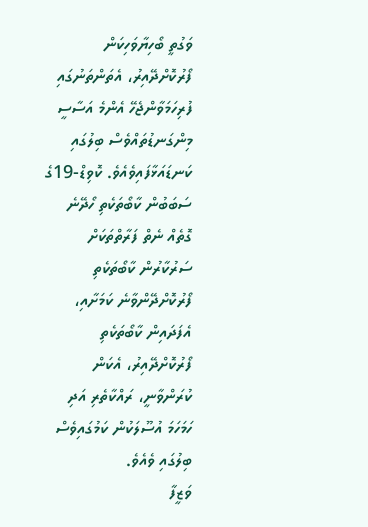ވަގުތީ ބޯހިޔާވަހިކަން ފޯރުކޮށްދޭއިރު، އެތަންތަނުގައި ފުރިހަމަވާންޖެހޭ އެންމެ އަސާސީ މިންގަނޑުތައްވެސް ބިލުގައި ކަނޑައަޅާފައިވެއެވެ. ކޮވިޑް-19ގެ ސަބަބުން ކާބޯތަކެތި ހޯދޭނެ ގޮތެއް ނެތް ފަރާތްތަކަށް ސަރުކާރުން ކާބޯތަކެތި ފޯރުކޮށްދޭންވާނެ ކަމަށާއި، އެފަދައިން ކާބޯތަކެތި ފޯރުކޮށްދޭއިރު، އެކަން ކުރަންވާނީ، ރައްކާތެރި އަދި ހަމަހަމަ އުސޫލަކުން ކަމުގައިވެސް ބިލުގައި ވެއެވެ.
ވަޒީފާ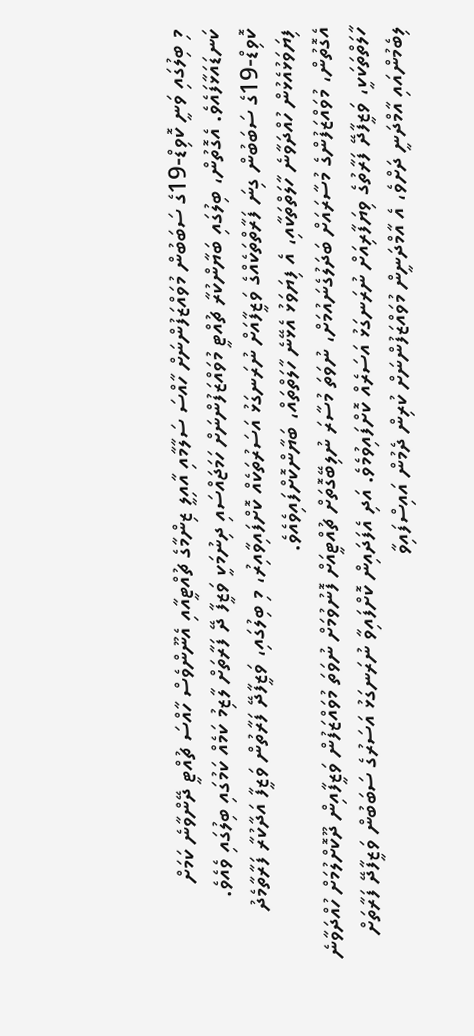މި ބިލުގައި ވަނީ ކޮވިޑް-19ގެ ސަބަބުން މުވައްޒަފުންނަށް ހާއްސަ ސަލާމާއި އާއިލީ ޒިންމާގެ ޗުއްޓީއާއި އެނޫންވެސް ހާއްސަ ޗުއްޓީ ދޭންވާނެ ކަމަށް ކަނޑައަޅާފައެވެ. އެގޮތުން، ބިލުގައި ބަޔާންކުރާ ޗުއްޓީ މުވައްޒަފުންނަށް ހަމަޖައްސައި ދިނުމަކީ ވަޒީފާ ދޭ ފަރާތަށް ލާޒިމު ކަމެއް ކަމުގައި ބިލުގައި ވެއެވެ. ކޮވިޑް-19ގެ ސަބަބުން ގިނަ ފަރާތްތަކެއްގެ ވަޒީފާއަށް ނުރަނގަޅު އަސަރުތަކެއް ކޮށްފައިވާއިރު، މި ބިލުގައި، ވަޒީފާދޭ ފަރާތުން ވަޒީފާ އަދާކުރާ ފަރާތާމެދު ފިޔަވަޅުއެޅުން ހުއްދަވާނެ ހާލަތްތަކާއި، އެ ފިޔަވަޅު އެޅޭނެ ހާލަތްތައް، ބަޔާންކޮށްފައިވެއެވެ.
އެގޮތުން، މުވައްޒަފުންގެ މުސާރައަށް ބަދަލުގެނައުމަށް، ނުވަތަ މުސާރަ ނުލިބޭގޮތަށް ޗުއްޓީއަށް ފޮނުވުމަށް ނުވަތަ މުވައްޒަފުން ވަޒީފާއިން ދޫކޮށްލުމަށް ހުއްދަވާނެ ހާލަތްތަކަކީ، ވަޒީފާދޭ ފަރާތުގެ ވިޔަފާރިއަށް ނުރަނގަޅު އަސަރެއް ކޮށްފައިވުމެވެ. އަދި އެފަދައިން ކޮށްފައިވާ ނުރަނގަޅު އަސަރުގެ ސަބަބުން ވަޒީފާދޭ ފަރާތަށް ލިބެމުންއައި އާމްދަނީ ދަށްވެ، އެ އާމްދަނީން މުވައްޒަފުންނަށް ކުރިން ދެމުން އައިސްފައިވާ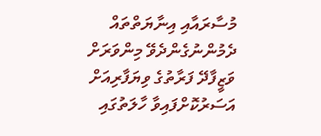މުސާރައާއި އިނާޔަތްތައް ދެމުންނުގެންދެވޭ މިންވަރަށް ވަޒީފާދޭ ފަރާތުގެ ވިޔަފާރިއަށް އަސަރުކޮށްފައިވާ ހާލަތުގައި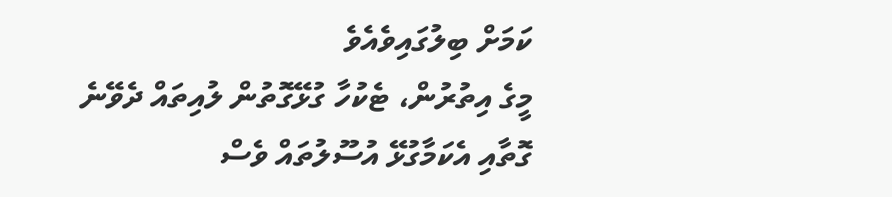ކަމަށް ބިލުގައިވެއެވެ
މީގެ އިތުރުން، ޓެކުހާ ގުޅޭގޮތުން ލުއިތައް ދެވޭނެ ގޮތާއި އެކަމާގުޅޭ އުސޫލުތައް ވެސް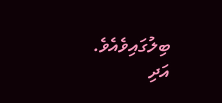ބިލުގައިވެއެވެ. އަދި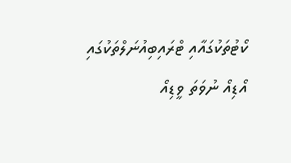ކޯޓުތަކުގައާއި ޓްރައިބިއުނަލްތަކުގައި އޯޑިއޯ ނުވަތަ ވީޑިއޯ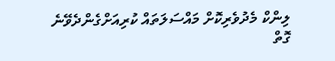ލިންކް މެދުވެރިކޮށް މައްސަލަތައް ކުރިއަށްގެންދެވޭނެ ގޮތް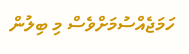ހަމަޖެއްސުމަށްވެސް މި ބިލުން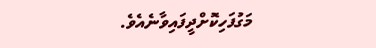މަގުފަހިކޮށްދީފައިވާނެއެވެ.